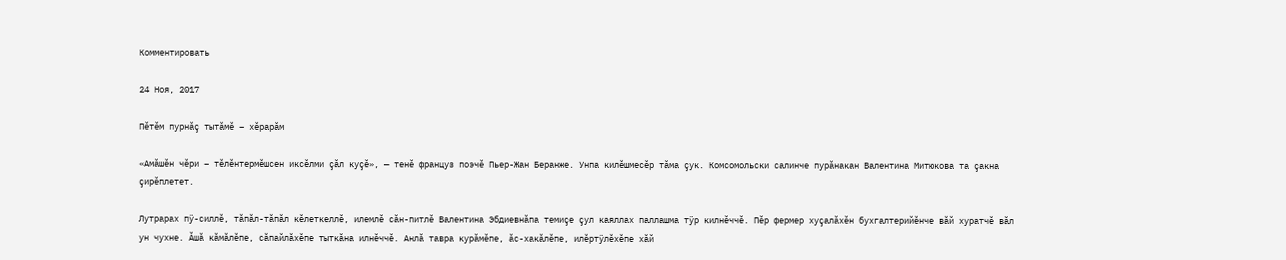Комментировать

24 Ноя, 2017

Пĕтĕм пурнăç тытăмĕ – хĕрарăм

«Амăшĕн чĕри – тĕлĕнтермĕшсен иксĕлми çăл куçĕ», — тенĕ француз поэчĕ Пьер-Жан Беранже. Унпа килĕшмесĕр тăма çук. Комсомольски салинче пурăнакан Валентина Митюкова та çакна çирĕплетет.

Лутрарах пÿ-силлĕ, тăпăл-тăпăл кĕлеткеллĕ, илемлĕ сăн-питлĕ Валентина Эбдиевнăпа темиçе çул каяллах паллашма тÿр килнĕччĕ. Пĕр фермер хуçалăхĕн бухгалтерийĕнче вăй хуратчĕ вăл ун чухне. Ăшă кăмăлĕпе, сăпайлăхĕпе тыткăна илнĕччĕ. Анлă тавра курăмĕпе, ăс-хакăлĕпе, илĕртÿлĕхĕпе хăй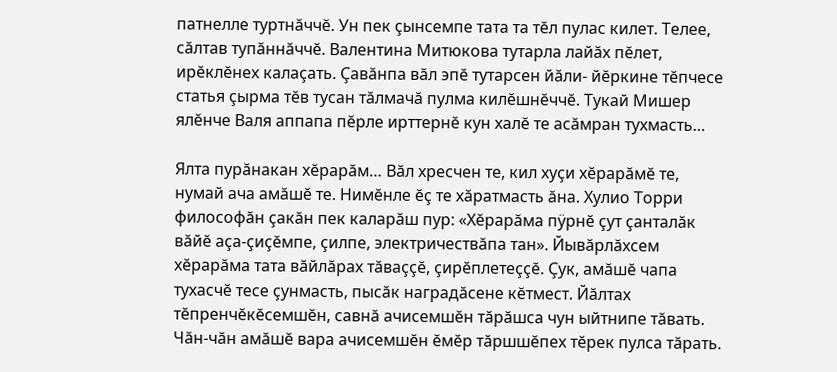патнелле туртнăччĕ. Ун пек çынсемпе тата та тĕл пулас килет. Телее, сăлтав тупăннăччĕ. Валентина Митюкова тутарла лайăх пĕлет, ирĕклĕнех калаçать. Çавăнпа вăл эпĕ тутарсен йăли- йĕркине тĕпчесе статья çырма тĕв тусан тăлмачă пулма килĕшнĕччĕ. Тукай Мишер ялĕнче Валя аппапа пĕрле ирттернĕ кун халĕ те асăмран тухмасть…

Ялта пурăнакан хĕрарăм… Вăл хресчен те, кил хуçи хĕрарăмĕ те, нумай ача амăшĕ те. Нимĕнле ĕç те хăратмасть ăна. Хулио Торри философăн çакăн пек каларăш пур: «Хĕрарăма пÿрнĕ çут çанталăк вăйĕ аçа-çиçĕмпе, çилпе, электричествăпа тан». Йывăрлăхсем хĕрарăма тата вăйлăрах тăваççĕ, çирĕплетеççĕ. Çук, амăшĕ чапа тухасчĕ тесе çунмасть, пысăк наградăсене кĕтмест. Йăлтах тĕпренчĕкĕсемшĕн, савнă ачисемшĕн тăрăшса чун ыйтнипе тăвать. Чăн-чăн амăшĕ вара ачисемшĕн ĕмĕр тăршшĕпех тĕрек пулса тăрать.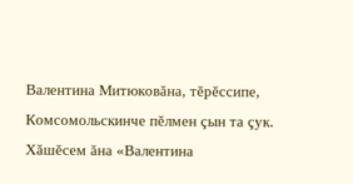Валентина Митюковăна, тĕрĕссипе, Комсомольскинче пĕлмен çын та çук. Хăшĕсем ăна «Валентина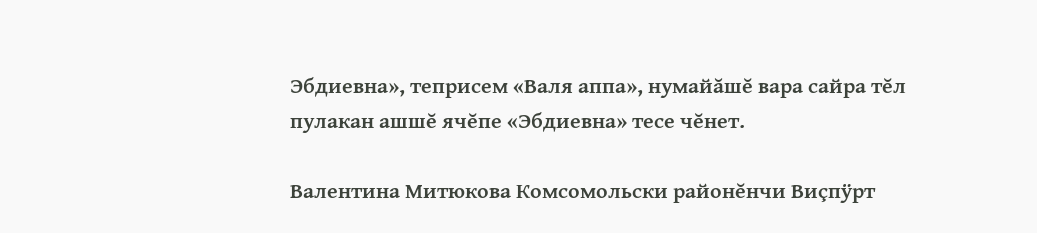Эбдиевна», теприсем «Валя аппа», нумайăшĕ вара сайра тĕл пулакан ашшĕ ячĕпе «Эбдиевна» тесе чĕнет.

Валентина Митюкова Комсомольски районĕнчи Виçпÿрт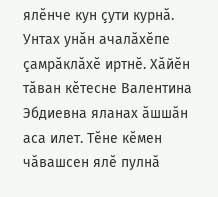ялĕнче кун çути курнă. Унтах унăн ачалăхĕпе çамрăклăхĕ иртнĕ. Хăйĕн тăван кĕтесне Валентина Эбдиевна яланах ăшшăн аса илет. Тĕне кĕмен чăвашсен ялĕ пулнă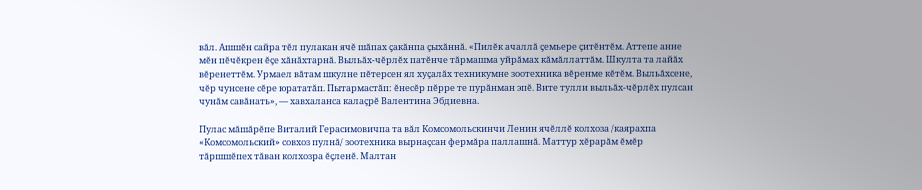вăл. Ашшĕн сайра тĕл пулакан ячĕ шăпах çакăнпа çыхăннă. «Пилĕк ачаллă çемьере çитĕнтĕм. Аттепе анне мĕн пĕчĕкрен ĕçе хăнăхтарнă. Выльăх-чĕрлĕх патĕнче тăрмашма уйрăмах кăмăллаттăм. Шкулта та лайăх вĕренеттĕм. Урмаел вăтам шкулне пĕтерсен ял хуçалăх техникумне зоотехника вĕренме кĕтĕм. Выльăхсене, чĕр чунсене сĕре юрататăп. Пытармастăп: ĕнесĕр пĕрре те пурăнман эпĕ. Вите тулли выльăх-чĕрлĕх пулсан чунăм савăнать», — хавхаланса калаçрĕ Валентина Эбдиевна.

Пулас мăшăрĕпе Виталий Герасимовичпа та вăл Комсомольскинчи Ленин ячĕллĕ колхоза /каярахпа «Комсомольский» совхоз пулнă/ зоотехника вырнаçсан фермăра паллашнă. Маттур хĕрарăм ĕмĕр тăршшĕпех тăван колхозра ĕçленĕ. Малтан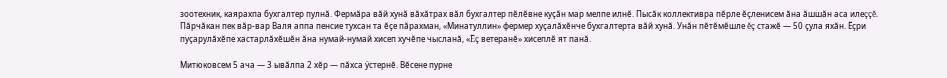зоотехник, каярахпа бухгалтер пулнă. Фермăра вăй хунă вăхăтрах вăл бухгалтер пĕлĕвне куçăн мар мелпе илнĕ. Пысăк коллективра пĕрле ĕçленисем ăна ăшшăн аса илеççĕ. Пăрчăкан пек вăр-вар Валя аппа пенсие тухсан та ĕçе пăрахман, «Минатуллин» фермер хуçалăхĕнче бухгалтерта вăй хунă. Унăн пĕтĕмĕшле ĕç стажĕ — 50 çула яхăн. Ĕçри пуçарулăхĕпе хастарлăхĕшĕн ăна нумай-нумай хисеп хучĕпе чысланă, «Ĕç ветеранĕ» хисеплĕ ят панă.

Митюковсем 5 ача — 3 ывăлпа 2 хĕр — пăхса ÿстернĕ. Вĕсене пурне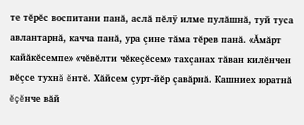те тĕрĕс воспитани панă, аслă пĕлÿ илме пулăшнă, туй туса авлантарнă, качча панă, ура çине тăма тĕрев панă. «Ăмăрт кайăкĕсемпе» «чĕвĕлти чĕкеçĕсем» тахçанах тăван килĕнчен вĕçсе тухнă ĕнтĕ. Хăйсем çурт-йĕр çавăрнă. Кашниех юратнă ĕçĕнче вăй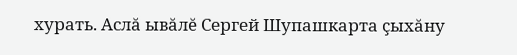хурать. Аслă ывăлĕ Сергей Шупашкарта çыхăну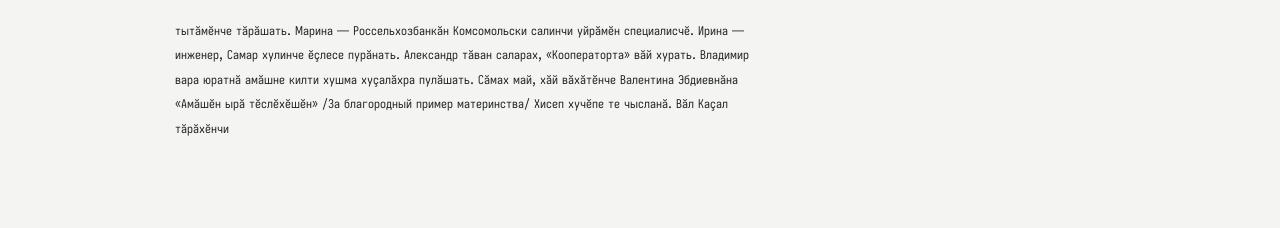тытăмĕнче тăрăшать. Марина — Россельхозбанкăн Комсомольски салинчи уйрăмĕн специалисчĕ. Ирина — инженер, Самар хулинче ĕçлесе пурăнать. Александр тăван саларах, «Кооператорта» вăй хурать. Владимир вара юратнă амăшне килти хушма хуçалăхра пулăшать. Сăмах май, хăй вăхăтĕнче Валентина Эбдиевнăна «Амăшĕн ырă тĕслĕхĕшĕн» /За благородный пример материнства/ Хисеп хучĕпе те чысланă. Вăл Каçал тăрăхĕнчи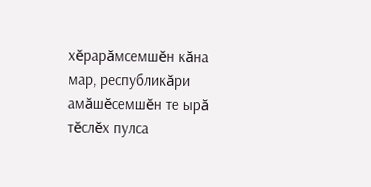хĕрарăмсемшĕн кăна мар, республикăри амăшĕсемшĕн те ырă тĕслĕх пулса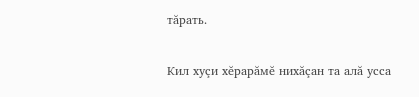тăрать.

Кил хуçи хĕрарăмĕ нихăçан та алă усса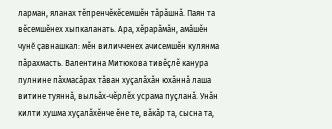ларман, яланах тĕпренчĕкĕсемшĕн тăрăшнă. Паян та вĕсемшĕнех хыпкаланать. Ара, хĕрарăмăн, амăшĕн чунĕ çавнашкал: мĕн виличченех ачисемшĕн кулянма пăрахмасть. Валентина Митюкова тивĕçлĕ канура пулнине пăхмасăрах тăван хуçалăхăн юхăннă лаша витине туяннă, выльăх-чĕрлĕх усрама пуçланă. Унăн килти хушма хуçалăхĕнче ĕне те, вăкăр та, сысна та,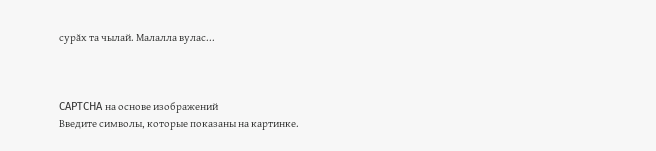сурăх та чылай. Малалла вулас...



CAPTCHA на основе изображений
Введите символы, которые показаны на картинке.